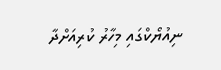ނިއުޔޯކްގައި މިހާރު ކުރިއަށްދާ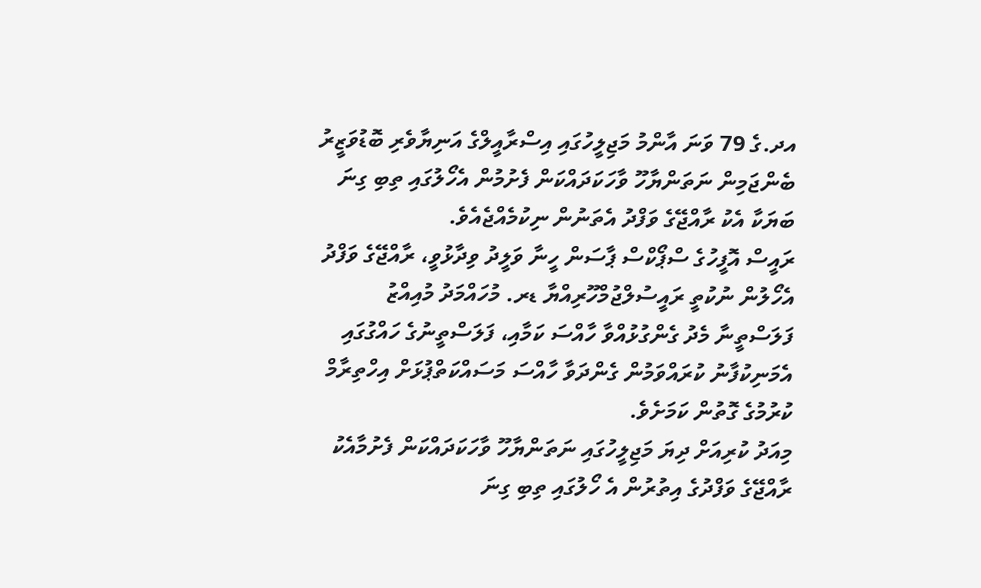އދ.ގެ 79 ވަނަ އާންމު މަޖިލީހުގައި އިސްރާއީލްގެ އަނިޔާވެރި ބޮޑުވަޒީރު ބެންޖަމިން ނަތަންޔާހޫ ވާހަކަދައްކަން ފެށުމުން އެހޯލުގައި ތިބި ގިނަ ބަޔަކާ އެކު ރާއްޖޭގެ ވަފްދު އެތަނުން ނިކުމެއްޖެއެވެ.
ރައީސް އޮފީހުގެ ސްޕޯކްސް ޕާސަން ހީނާ ވަލީދު ވިދާޅުވީ، ރާއްޖޭގެ ވަފްދު އެހޯލުން ނުކުތީ ރައީސުލްޖުމްހޫރިއްޔާ ޑރ. މުހައްމަދު މުއިއްޒު ފަލަސްތީނާ މެދު ގެންގުޅުއްވާ ހާއްސަ ކަމާއި، ފަލަސްތީނުގެ ހައްގުގައި އެމަނިކުފާނު ކުރައްވަމުން ގެންދަވާ ހާއްސަ މަސައްކަތްޕުޅަށް އިހްތިރާމް ކުރުމުގެ ގޮތުން ކަމަށެވެ.
މިއަދު ކުރިއަށް ދިޔަ މަޖިލީހުގައި ނަތަންޔާހޫ ވާހަކަދައްކަން ފެށުމާއެކު ރާއްޖޭގެ ވަފްދުގެ އިތުރުން އެ ހޯލުގައި ތިބި ގިނަ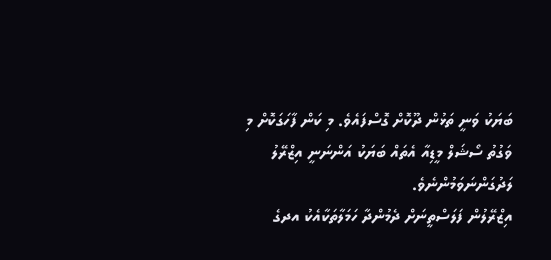ބަޔަކު ވަނީ ތަޅުން ދޫކޮށް ގޮސްފައެވެ. މި ކަން ފާހަގަކޮށް މި ވަގުތު ސޯޝަލް މީޑިއާ އެތައް ބަޔަކު އަންނަނީ އިޒްރޭލު ލަދުގަންނަވަމުންނެވެ.
އިޒްރޭލުން ފަލަސްތީނަށް ދެމުންދާ ހަމަލާތަކާއެކު އދގެ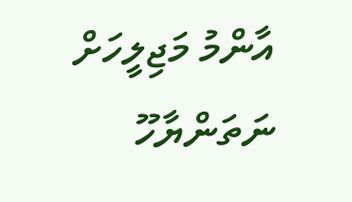އާންމު މަޖިލީހަށް ނަތަންޔާހޫ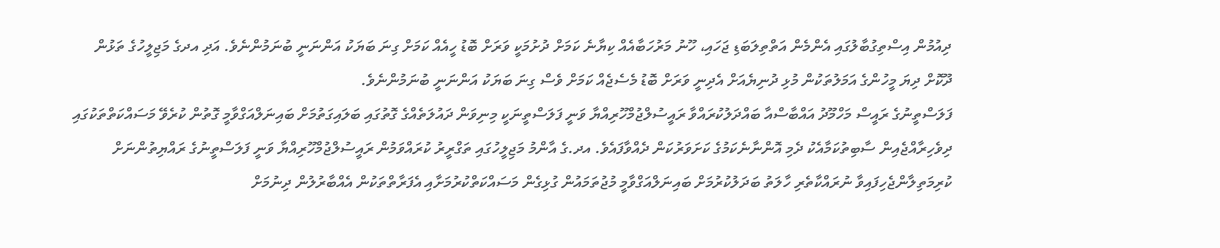ދިއުމުން އިސްތިގުބާލުގައި އެންމެން އަތްތިލަބަޑި ޖަހައި، ހޫނު މަރުހަބާއެއް ކިޔާނެ ކަމަށް ދުށުމަކީ ވަރަށް ބޮޑު ހީއެއް ކަމަށް ގިނަ ބަޔަކު އަންނަނީ ބުނަމުންނެވެ. އަދި އދގެ މަޖިލީހުގެ ތަޅުން ދޫކޮށް ދިޔަ މީހުންގެ އަމަލުތަކުން މުޅި ދުނިޔެއަށް އެދިނީ ވަރަށް ބޮޑު މެސެޖެއް ކަމަށް ވެސް ގިނަ ބަޔަކު އަންނަނީ ބުނަމުންނެވެ.
ފަލަސްތީނުގެ ރައީސް މަހްމޫދު އައްބާސްއާ ބައްދަލުކުރައްވާ ރައީސުލްޖުމްހޫރިއްޔާ ވަނީ ފަލަސްތީނަކީ މިނިވަން ދައުލަތެއްގެ ގޮތުގައި ބަލައިގަތުމަށް ބައިނަލްއަގްވާމީ ގޮތުން ކުރެވޭ މަސައްކަތްތަކުގައި ދިވެހިރާއްޖެއިން ސާބިތުކަމާއެކު ދެމި އޮންނާނެކަމުގެ ކަށަވަރުކަން ދެއްވާފައެވެ. އދ.ގެ އާންމު މަޖިލީހުގައި ތަގްރީރު ކުރައްވަމުން ރައީސުލްޖުމްހޫރިއްޔާ ވަނީ ފަލަސްތީނުގެ ރައްޔިތުންނަށް ކުރިމަތިލާންޖެހިފައިވާ ނުރައްކާތެރި ހާލަތު ބަދަލުކުރުމަށް ބައިނަލްއަގްވާމީ މުޖުތަމައުން ގުޅިގެން މަސައްކަތްކުރުމަށާއި އެފަރާތްތަކުން އެއްބާރުލުން ދިނުމަށް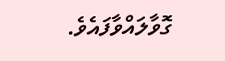ގޮވާލައްވާފައެވެ.